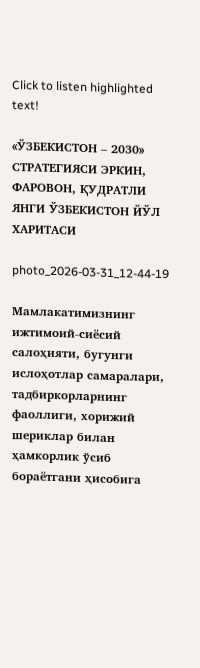Click to listen highlighted text!

«ЎЗБЕКИСТОН – 2030» СТРАТЕГИЯСИ ЭРКИН, ФАРОВОН, ҚУДРАТЛИ ЯНГИ ЎЗБЕКИСТОН ЙЎЛ ХАРИТАСИ

photo_2026-03-31_12-44-19

Мамлакатимизнинг ижтимоий-сиёсий салоҳияти, бугунги ислоҳотлар самаралари, тадбиркорларнинг фаоллиги, хорижий шериклар билан ҳамкорлик ўсиб бораётгани ҳисобига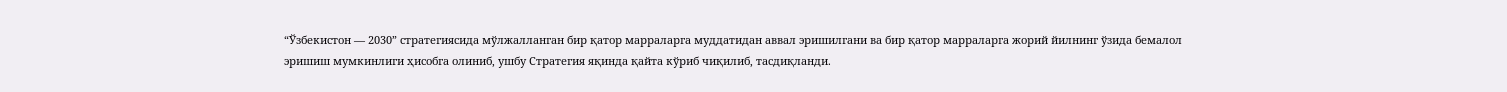“Ўзбекистон — 2030” стратегиясида мўлжалланган бир қатор марраларга муддатидан аввал эришилгани ва бир қатор марраларга жорий йилнинг ўзида бемалол эришиш мумкинлиги ҳисобга олиниб, ушбу Стратегия яқинда қайта кўриб чиқилиб, тасдиқланди.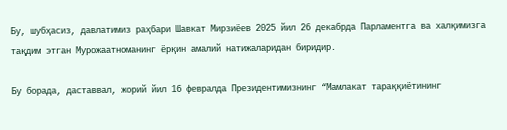Бу, шубҳасиз, давлатимиз раҳбари Шавкат Мирзиёев 2025 йил 26 декабрда Парламентга ва халқимизга тақдим этган Мурожаатноманинг ёрқин амалий натижаларидан биридир.

Бу борада, даставвал, жорий йил 16 февралда Президентимизнинг “Мамлакат тараққиётининг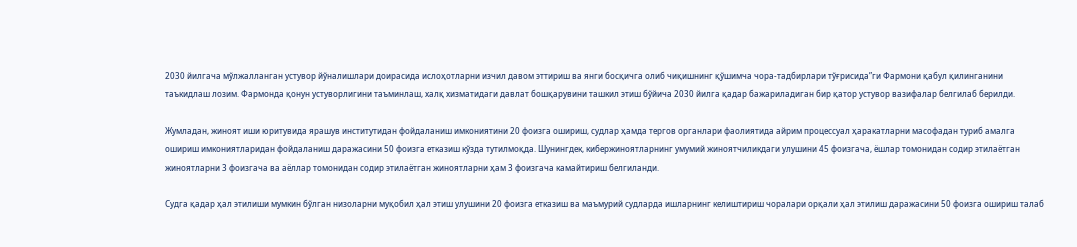2030 йилгача мўлжалланган устувор йўналишлари доирасида ислоҳотларни изчил давом эттириш ва янги босқичга олиб чиқишнинг қўшимча чора-тадбирлари тўғрисида”ги Фармони қабул қилинганини таъкидлаш лозим. Фармонда қонун устуворлигини таъминлаш, халқ хизматидаги давлат бошқарувини ташкил этиш бўйича 2030 йилга қадар бажариладиган бир қатор устувор вазифалар белгилаб берилди.

Жумладан, жиноят иши юритувида ярашув институтидан фойдаланиш имкониятини 20 фоизга ошириш, судлар ҳамда тергов органлари фаолиятида айрим процессуал ҳаракатларни масофадан туриб амалга ошириш имкониятларидан фойдаланиш даражасини 50 фоизга етказиш кўзда тутилмоқда. Шунингдек, кибержиноятларнинг умумий жиноятчиликдаги улушини 45 фоизгача, ёшлар томонидан содир этилаётган жиноятларни 3 фоизгача ва аёллар томонидан содир этилаётган жиноятларни ҳам 3 фоизгача камайтириш белгиланди.

Судга қадар ҳал этилиши мумкин бўлган низоларни муқобил ҳал этиш улушини 20 фоизга етказиш ва маъмурий судларда ишларнинг келиштириш чоралари орқали ҳал этилиш даражасини 50 фоизга ошириш талаб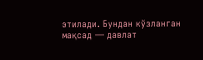этилади. Бундан кўзланган мақсад — давлат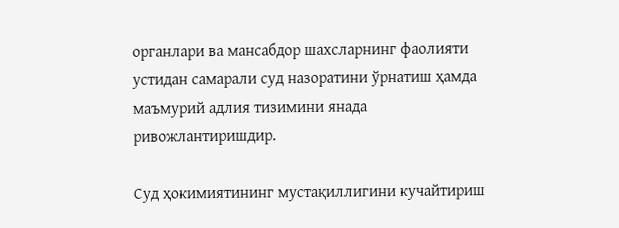органлари ва мансабдор шахсларнинг фаолияти устидан самарали суд назоратини ўрнатиш ҳамда маъмурий адлия тизимини янада ривожлантиришдир.

Суд ҳокимиятининг мустақиллигини кучайтириш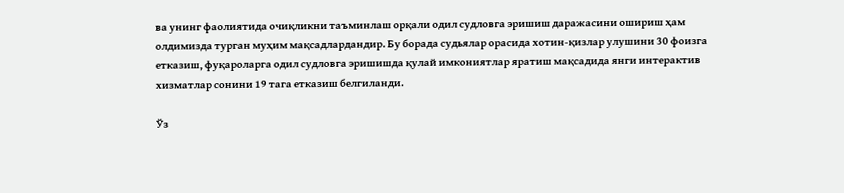ва унинг фаолиятида очиқликни таъминлаш орқали одил судловга эришиш даражасини ошириш ҳам олдимизда турган муҳим мақсадлардандир. Бу борада судьялар орасида хотин-қизлар улушини 30 фоизга етказиш, фуқароларга одил судловга эришишда қулай имкониятлар яратиш мақсадида янги интерактив хизматлар сонини 19 тага етказиш белгиланди.

Ўз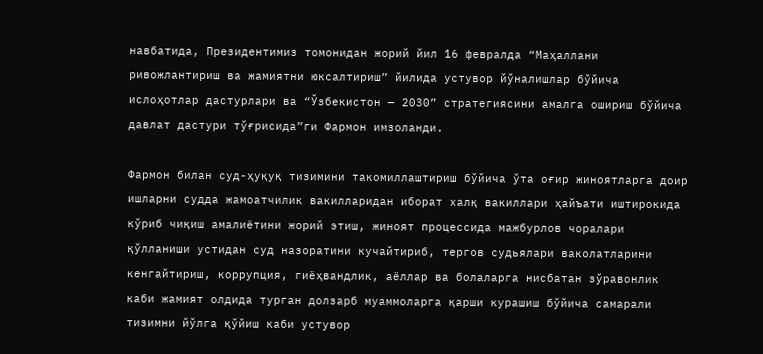навбатида, Президентимиз томонидан жорий йил 16 февралда “Маҳаллани ривожлантириш ва жамиятни юксалтириш” йилида устувор йўналишлар бўйича ислоҳотлар дастурлари ва “Ўзбекистон — 2030” стратегиясини амалга ошириш бўйича давлат дастури тўғрисида”ги Фармон имзоланди.

Фармон билан суд-ҳуқуқ тизимини такомиллаштириш бўйича ўта оғир жиноятларга доир ишларни судда жамоатчилик вакилларидан иборат халқ вакиллари ҳайъати иштирокида кўриб чиқиш амалиётини жорий этиш, жиноят процессида мажбурлов чоралари қўлланиши устидан суд назоратини кучайтириб, тергов судьялари ваколатларини кенгайтириш, коррупция, гиёҳвандлик, аёллар ва болаларга нисбатан зўравонлик каби жамият олдида турган долзарб муаммоларга қарши курашиш бўйича самарали тизимни йўлга қўйиш каби устувор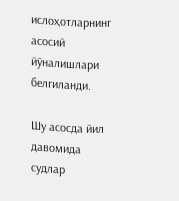ислоҳотларнинг асосий йўналишлари белгиланди.

Шу асосда йил давомида судлар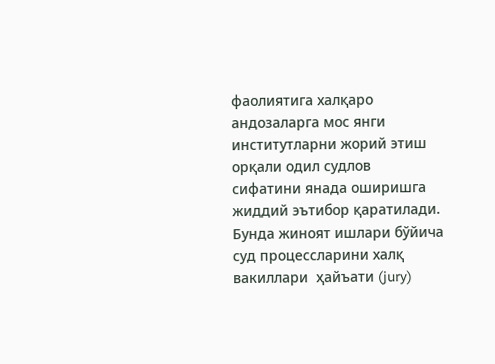фаолиятига халқаро андозаларга мос янги институтларни жорий этиш орқали одил судлов сифатини янада оширишга жиддий эътибор қаратилади. Бунда жиноят ишлари бўйича суд процессларини халқ вакиллари  ҳайъати (jury)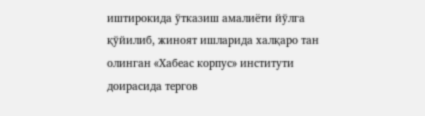иштирокида ўтказиш амалиёти йўлга қўйилиб, жиноят ишларида халқаро тан олинган «Хабеас корпус» институти доирасида тергов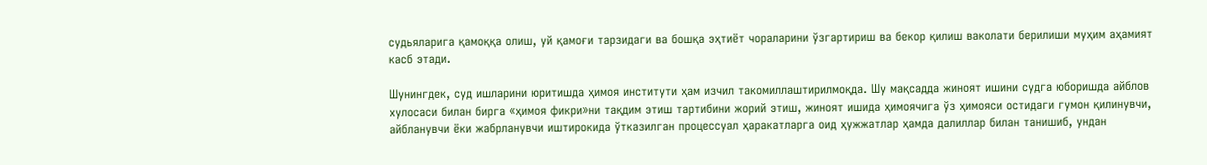судьяларига қамоққа олиш, уй қамоғи тарзидаги ва бошқа эҳтиёт чораларини ўзгартириш ва бекор қилиш ваколати берилиши муҳим аҳамият касб этади.

Шунингдек, суд ишларини юритишда ҳимоя институти ҳам изчил такомиллаштирилмоқда. Шу мақсадда жиноят ишини судга юборишда айблов хулосаси билан бирга «ҳимоя фикри»ни тақдим этиш тартибини жорий этиш, жиноят ишида ҳимоячига ўз ҳимояси остидаги гумон қилинувчи, айбланувчи ёки жабрланувчи иштирокида ўтказилган процессуал ҳаракатларга оид ҳужжатлар ҳамда далиллар билан танишиб, ундан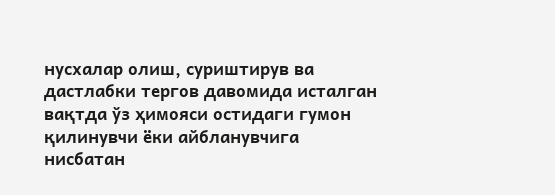нусхалар олиш, суриштирув ва дастлабки тергов давомида исталган вақтда ўз ҳимояси остидаги гумон қилинувчи ёки айбланувчига нисбатан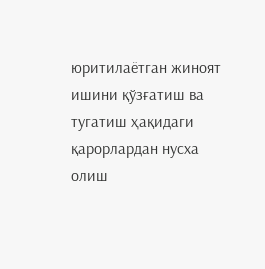юритилаётган жиноят ишини қўзғатиш ва тугатиш ҳақидаги қарорлардан нусха олиш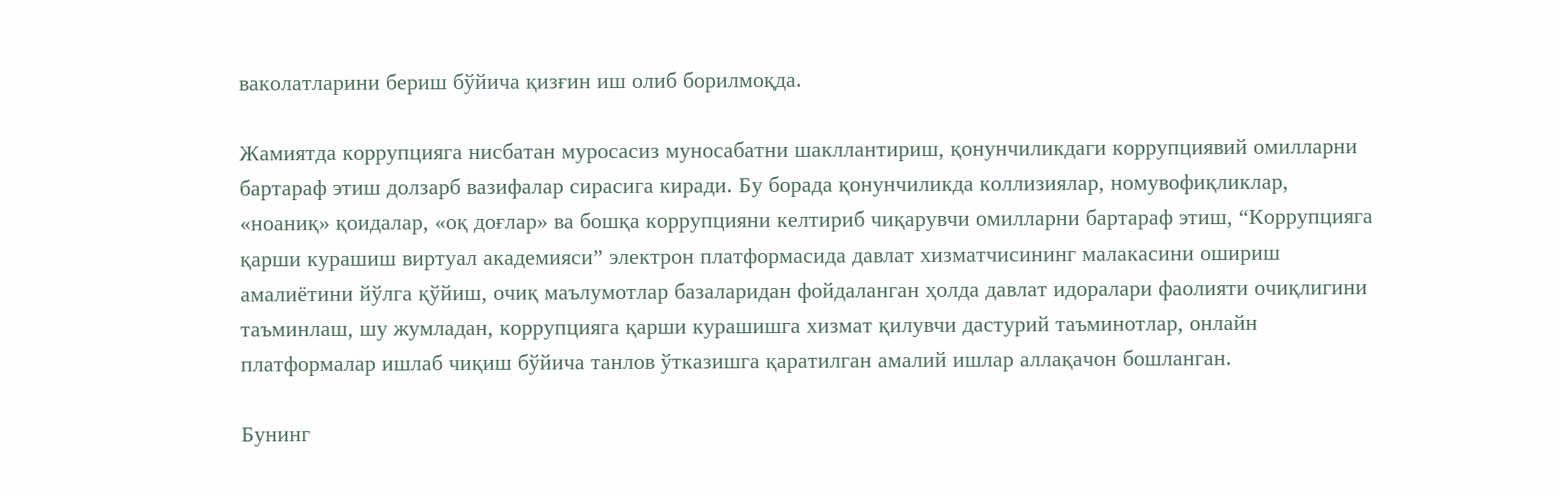ваколатларини бериш бўйича қизғин иш олиб борилмоқда.

Жамиятда коррупцияга нисбатан муросасиз муносабатни шакллантириш, қонунчиликдаги коррупциявий омилларни бартараф этиш долзарб вазифалар сирасига киради. Бу борада қонунчиликда коллизиялар, номувофиқликлар, «ноаниқ» қоидалар, «оқ доғлар» ва бошқа коррупцияни келтириб чиқарувчи омилларни бартараф этиш, “Коррупцияга қарши курашиш виртуал академияси” электрон платформасида давлат хизматчисининг малакасини ошириш амалиётини йўлга қўйиш, очиқ маълумотлар базаларидан фойдаланган ҳолда давлат идоралари фаолияти очиқлигини таъминлаш, шу жумладан, коррупцияга қарши курашишга хизмат қилувчи дастурий таъминотлар, онлайн платформалар ишлаб чиқиш бўйича танлов ўтказишга қаратилган амалий ишлар аллақачон бошланган.

Бунинг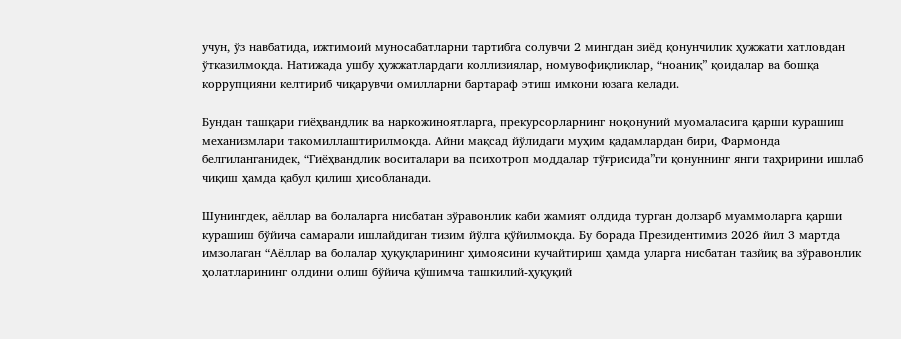учун, ўз навбатида, ижтимоий муносабатларни тартибга солувчи 2 мингдан зиёд қонунчилик ҳужжати хатловдан ўтказилмоқда. Натижада ушбу ҳужжатлардаги коллизиялар, номувофиқликлар, “ноаниқ” қоидалар ва бошқа коррупцияни келтириб чиқарувчи омилларни бартараф этиш имкони юзага келади.

Бундан ташқари гиёҳвандлик ва наркожиноятларга, прекурсорларнинг ноқонуний муомаласига қарши курашиш механизмлари такомиллаштирилмоқда. Айни мақсад йўлидаги муҳим қадамлардан бири, Фармонда белгиланганидек, “Гиёҳвандлик воситалари ва психотроп моддалар тўғрисида”ги қонуннинг янги таҳририни ишлаб чиқиш ҳамда қабул қилиш ҳисобланади.

Шунингдек, аёллар ва болаларга нисбатан зўравонлик каби жамият олдида турган долзарб муаммоларга қарши курашиш бўйича самарали ишлайдиган тизим йўлга қўйилмоқда. Бу борада Президентимиз 2026 йил 3 мартда имзолаган “Аёллар ва болалар ҳуқуқларининг ҳимоясини кучайтириш ҳамда уларга нисбатан тазйиқ ва зўравонлик ҳолатларининг олдини олиш бўйича қўшимча ташкилий-ҳуқуқий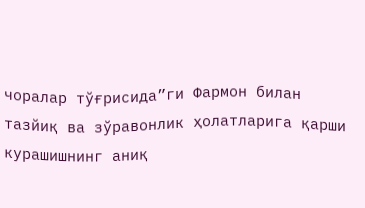чоралар тўғрисида”ги Фармон билан тазйиқ ва зўравонлик ҳолатларига қарши курашишнинг аниқ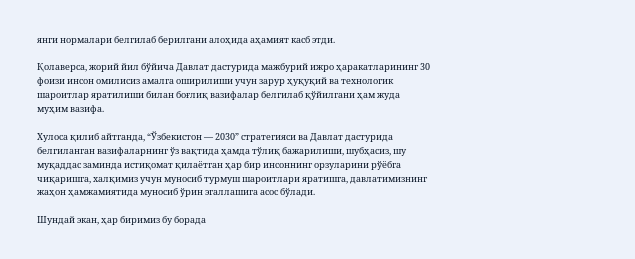янги нормалари белгилаб берилгани алоҳида аҳамият касб этди.

Қолаверса, жорий йил бўйича Давлат дастурида мажбурий ижро ҳаракатларининг 30 фоизи инсон омилисиз амалга оширилиши учун зарур ҳуқуқий ва технологик шароитлар яратилиши билан боғлиқ вазифалар белгилаб қўйилгани ҳам жуда муҳим вазифа.

Хулоса қилиб айтганда, “Ўзбекистон — 2030” стратегияси ва Давлат дастурида белгиланган вазифаларнинг ўз вақтида ҳамда тўлиқ бажарилиши, шубҳасиз, шу муқаддас заминда истиқомат қилаётган ҳар бир инсоннинг орзуларини рўёбга чиқаришга, халқимиз учун муносиб турмуш шароитлари яратишга, давлатимизнинг жаҳон ҳамжамиятида муносиб ўрин эгаллашига асос бўлади.

Шундай экан, ҳар биримиз бу борада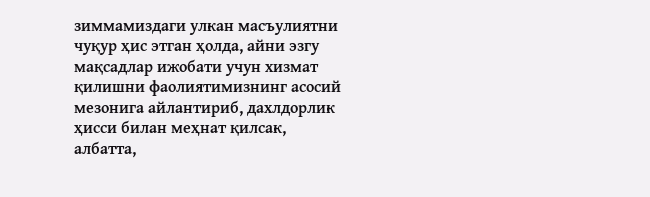зиммамиздаги улкан масъулиятни чуқур ҳис этган ҳолда, айни эзгу мақсадлар ижобати учун хизмат қилишни фаолиятимизнинг асосий мезонига айлантириб, дахлдорлик ҳисси билан меҳнат қилсак, албатта,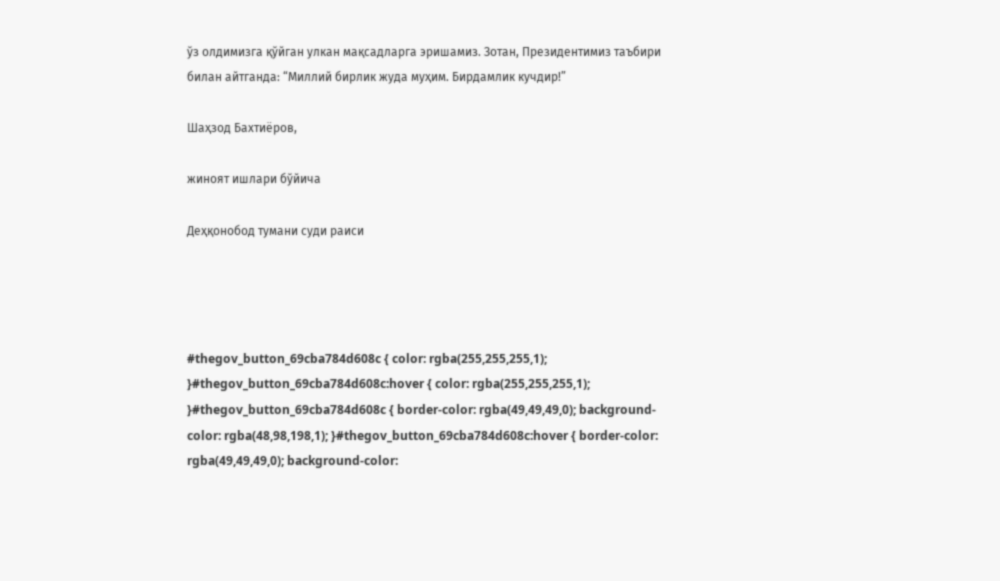ўз олдимизга қўйган улкан мақсадларга эришамиз. Зотан, Президентимиз таъбири билан айтганда: “Миллий бирлик жуда муҳим. Бирдамлик кучдир!”

Шаҳзод Бахтиёров,

жиноят ишлари бўйича

Деҳқонобод тумани суди раиси




#thegov_button_69cba784d608c { color: rgba(255,255,255,1); }#thegov_button_69cba784d608c:hover { color: rgba(255,255,255,1); }#thegov_button_69cba784d608c { border-color: rgba(49,49,49,0); background-color: rgba(48,98,198,1); }#thegov_button_69cba784d608c:hover { border-color: rgba(49,49,49,0); background-color: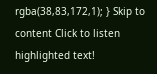rgba(38,83,172,1); } Skip to content Click to listen highlighted text!